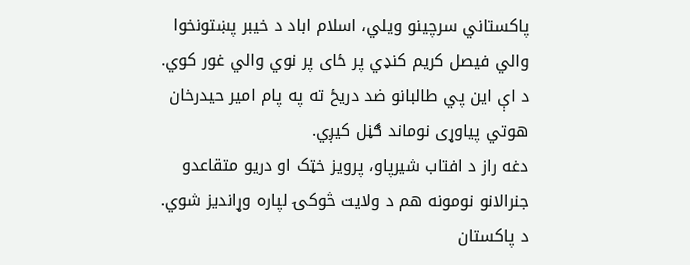پاکستاني سرچینو ویلي، اسلام اباد د خیبر پښتونخوا والي فیصل کریم کنډي پر ځای پر نوي والي غور کوي. د اې این پي طالبانو ضد دریځ ته په پام امیر حیدرخان هوتي پیاوړی نوماند ګڼل کیږي.
دغه راز د افتاب شیرپاو، پرویز خټک او دریو متقاعدو جنرالانو نومونه هم د ولایت څوکۍ لپاره وړاندیز شوي.
د پاکستان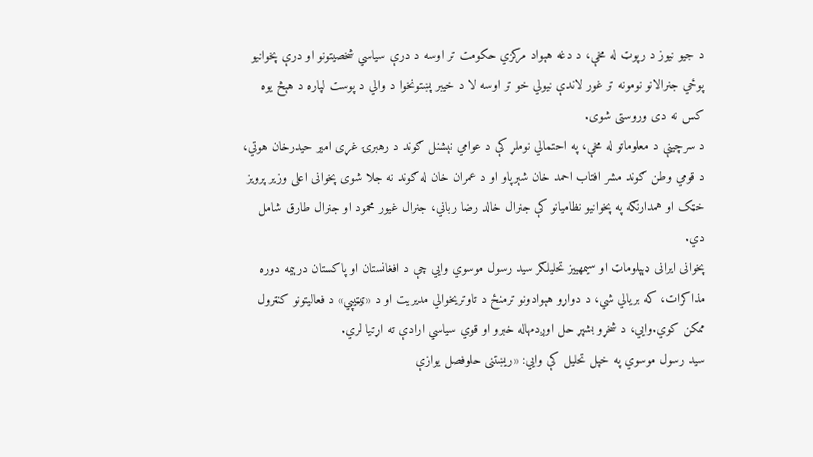د جیو نیوز د رپوټ له مخې، د دغه هېواد مرکزي حکومت تر اوسه د درې سیاسي شخصیتونو او درې پخوانيو پوځي جنرالانو نومونه تر غور لاندې نیولي خو تر اوسه لا د خیبر پښتونخوا د والي د پوست لپاره د هېڅ یوه کس نه دی وروستی شوی.
د سرچینې د معلوماتو له مخې، په احتمالي نوملړ کې د عوامي نېشنل ګوند د رهبرۍ غړی امیر حیدرخان هوتي، د قومي وطن ګوند مشر افتاب احمد خان شېرپاو او د عمران خان له ګوند نه جلا شوی پخوانی اعلی وزیر پرویز خټک او همدارنګه په پخوانيو نظامیانو کې جنرال خالد رضا رباني، جنرال غیور محمود او جنرال طارق شامل دي.
پخوانی ایرانی ډېپلوماټ او سیمهییز تحلیلګر سید رسول موسوي وايي چې د افغانستان او پاکستان درېیمه دوره مذاکرات، که بریالي شي، د دواړو هېوادونو ترمنځ د تاوتریخوالي مدیریت او د «ټيټيپي» د فعالیتونو کنټرول ممکن کوي.وایي، د شخړو بشپړ حل اوږدمهاله خبرو او قوي سیاسي ارادې ته اړتیا لري.
سید رسول موسوي په خپل تحلیل کې وايي: «ريښتنی حلوفصل یوازې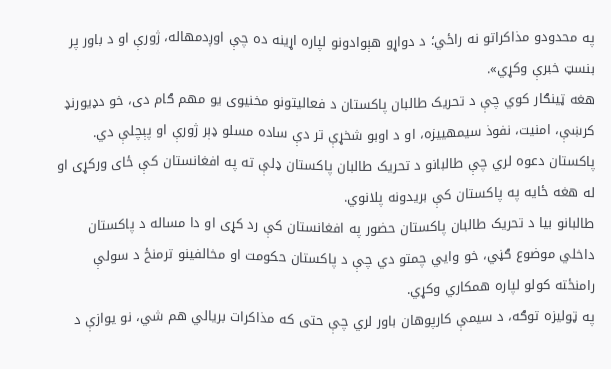په محدودو مذاکراتو نه راځي؛ د دواړو هېوادونو لپاره اړینه ده چې اوږدمهاله، ژورې او د باور پر بنسټ خبرې وکړي».
هغه ټینګار کوي چې د تحریک طالبان پاکستان د فعالیتونو مخنیوی یو مهم ګام دی، خو دډيورنډ کرښې، امنیت، نفوذ سیمهییزه، او د اوبو شخړې تر دې ساده مسلو ډېر ژورې او پېچلې دي.
پاکستان دعوه لري چې طالبانو د تحریک طالبان پاکستان ډلې ته په افغانستان کې ځای ورکړی او له هغه ځایه په پاکستان کې بریدونه پلانوي.
طالبانو بیا د تحریک طالبان پاکستان حضور په افغانستان کې رد کړی او دا مساله د پاکستان داخلي موضوع ګڼي، خو وايي چمتو دي چې د پاکستان حکومت او مخالفینو ترمنځ د سولې رامنځته کولو لپاره همکاري وکړي.
په ټولیزه توګه، د سیمې کارپوهان باور لري چې حتی که مذاکرات بریالي هم شي، نو یوازې د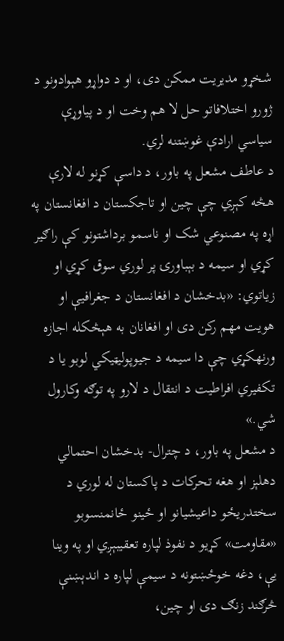شخړو مدیریت ممکن دی، او د دواړو هېوادونو د ژورو اختلافاتو حل لا هم وخت او د پیاوړې سیاسي ارادې غوښتنه لري.
د عاطف مشعل په باور، د داسې کړنو له لارې هڅه کېږي چې چین او تاجکستان د افغانستان په اړه په مصنوعي شک او ناسمو برداشتونو کې راګیر کړي او سیمه د بېباورۍ پر لوري سوق کړي او زیاتوي: «بدخشان د افغانستان د جغرافیې او هویت مهم رکن دی او افغانان به هېڅکله اجازه ورنهکړي چې دا سیمه د جیوپولیټیکي لوبو یا د تکفیري افراطیت د انتقال د لارو په توګه وکارول شي.»
د مشعل په باور، د چترال- بدخشان احتمالي دهلېز او هغه تحرکات د پاکستان له لوري د سختدریځو داعیشیانو او ځینو ځانمنسوبو «مقاومت» کړیو د نفوذ لپاره تعقیبېږي او په وینا یې، دغه خوځښتونه د سیمې لپاره د اندېښنې څرګند زنګ دی او چین،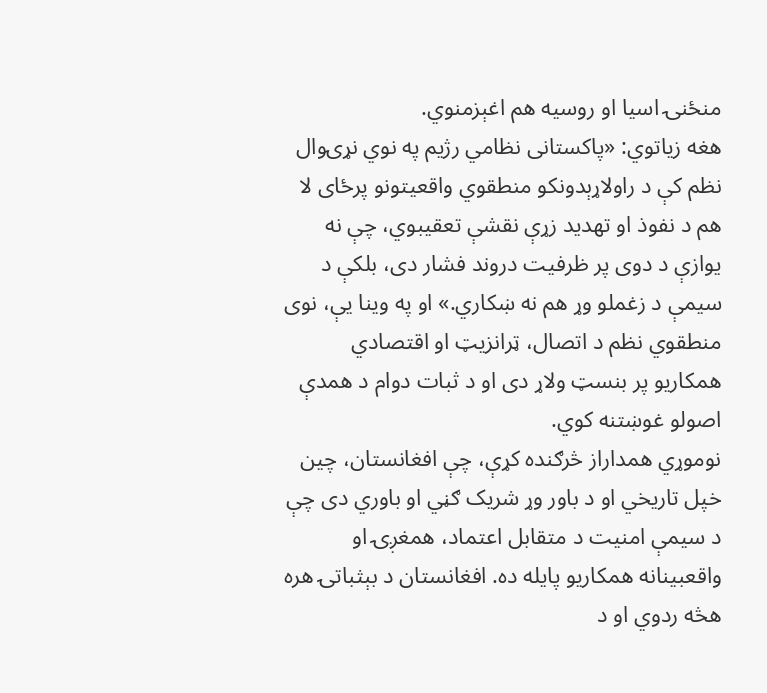منځنۍ اسیا او روسیه هم اغېزمنوي.
هغه زیاتوي: «پاکستانی نظامي رژیم په نوي نړۍوال نظم کې د راولاړېدونکو منطقوي واقعیتونو پرځای لا هم د نفوذ او تهدید زړې نقشې تعقیبوي، چې نه یوازې د دوی پر ظرفیت دروند فشار دی، بلکې د سیمې د زغملو وړ هم نه ښکاري.» او په وینا یې، نوی منطقوي نظم د اتصال، ټرانزیټ او اقتصادي همکاریو پر بنسټ ولاړ دی او د ثبات دوام د همدې اصولو غوښتنه کوي.
نوموړي همداراز څرګنده کړې، چې افغانستان، چین خپل تاریخي او د باور وړ شریک ګڼي او باوري دی چې د سیمې امنیت د متقابل اعتماد، همغږۍ او واقعبینانه همکاریو پایله ده. افغانستان د بېثباتۍ هره هڅه ردوي او د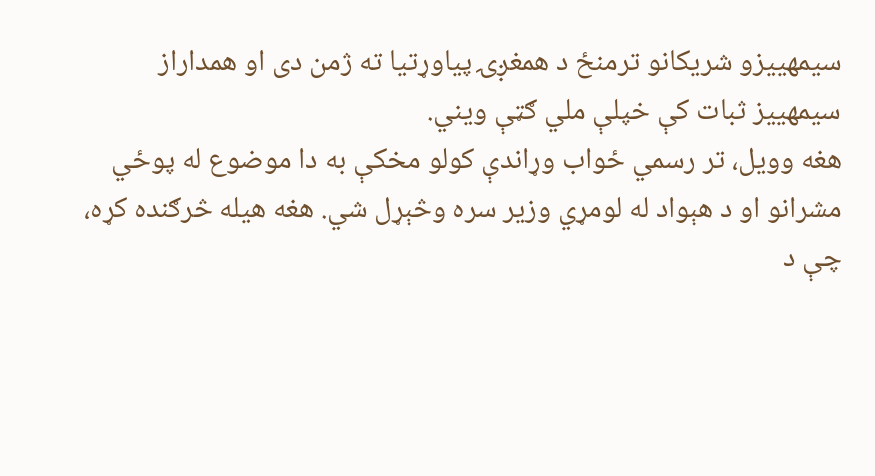سیمهییزو شریکانو ترمنځ د همغږۍ پیاوړتیا ته ژمن دی او همداراز سیمهيیز ثبات کې خپلې ملي ګټې ویني.
هغه وویل، تر رسمي ځواب وړاندې کولو مخکې به دا موضوع له پوځي مشرانو او د هېواد له لومړي وزیر سره وڅېړل شي. هغه هیله څرګنده کړه، چې د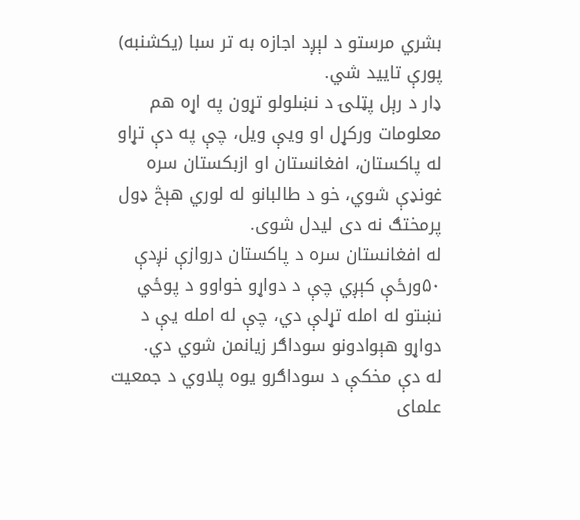بشري مرستو د لېږد اجازه به تر سبا (یکشنبه) پورې تایید شي.
ډار د رېل پټلۍ د نښلولو تړون په اړه هم معلومات ورکړل او ویې ویل، چې په دې تړاو له پاکستان، افغانستان او ازبکستان سره غونډې شوي، خو د طالبانو له لوري هېڅ ډول پرمختګ نه دی لیدل شوی.
له افغانستان سره د پاکستان دروازې نږدې ۵۰ورځې کېږي چې د دواړو خواوو د پوځي نښتو له امله تړلې دي، چې له امله یې د دواړو هېوادونو سوداګر زیانمن شوي دي.
له دې مخکې د سوداګرو یوه پلاوي د جمعیت علمای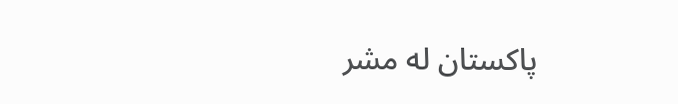پاکستان له مشر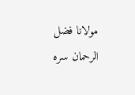مولانا فضل الرحمان سره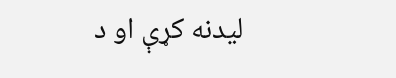لیدنه کړې او د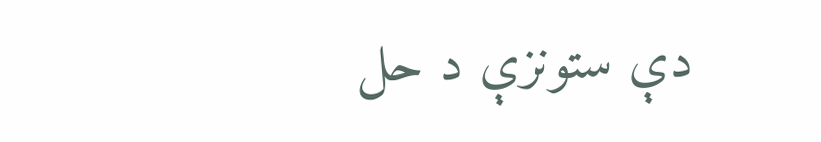دې ستونزې د حل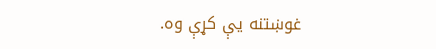غوښتنه یې کړې وه.